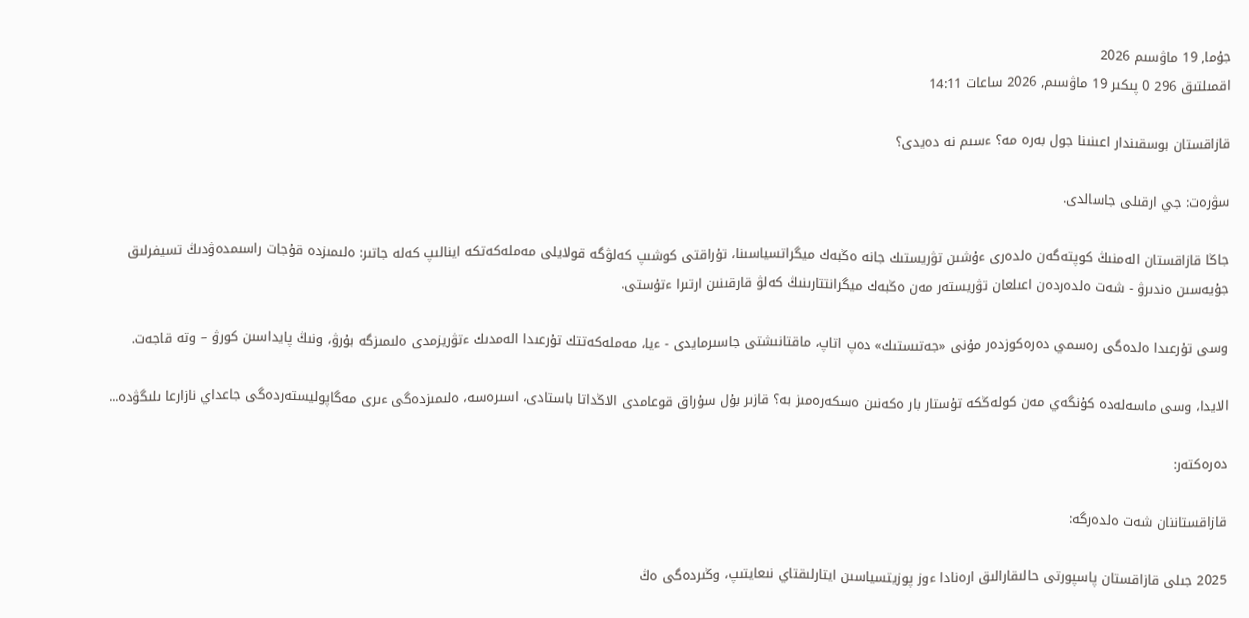جۇما, 19 ماۋسىم 2026
اقمىلتىق 296 0 پىكىر 19 ماۋسىم, 2026 ساعات 14:11

قازاقستان بوسقىندار اعىنىنا جول بەرە مە؟ ءسىم نە دەيدى؟

سۋرەت: جي ارقىلى جاسالدى.

جاڭا قازاقستان الەمنىڭ كوپتەگەن ەلدەرى ءۇشىن تۋريستىك جانە ەڭبەك ميگراتسياسىنا، تۇراقتى كوشىپ كەلۋگە قولايلى مەملەكەتكە اينالىپ كەلە جاتىر: ەلىمىزدە قۇجات راسىمدەۋدىڭ تسيفرلىق جۇيەسىن ەندىرۋ ‑ شەت ەلدەردەن اعىلعان تۋريستەر مەن ەڭبەك ميگرانتتارىنىڭ كەلۋ قارقىنىن ارتىرا ءتۇستى.

وسى تۇرعىدا ەلدەگى رەسمي دەرەكوزدەر مۇنى «جەتىستىك» دەپ اتاپ، ماقتانىشتى جاسىرمايدى ‑ ءيا، مەملەكەتتك تۇرعىدا الەمدىك ءتۋريزمدى ەلىمىزگە بۇرۋ، ونىڭ پايداسىن كورۋ – وتە قاجەت.

الايدا، وسى ماسەلەدە كۇنگەي مەن كولەڭكە تۇستار بار ەكەنىن ەسكەرەمىز بە؟ قازىر بۇل سۇراق قوعامدى الاڭداتا باستادى، اسىرەسە، ەلىمىزدەگى ءىرى مەگاپوليستەردەگى جاعداي نازارعا ىلىگۋدە...

دەرەكتەر:

قازاقستاننان شەت ەلدەرگە:

2025 جىلى قازاقستان پاسپورتى حالىقارالىق ارەنادا ءوز پوزيتسياسىن ايتارلىقتاي نىعايتىپ، وڭىردەگى ەڭ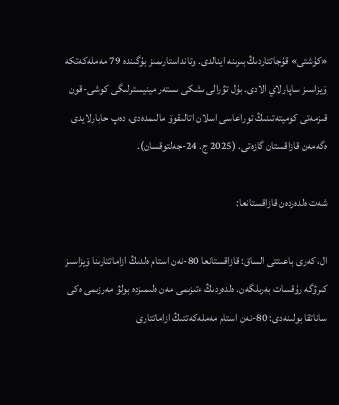«كۇشتى» قۇجاتتاردىڭ بىرىنە اينالدى. وتانداستارىمىز بۇگىندە 79 مەملەكەتكە ۆيزاسىز ساپارلاي الادى. بۇل تۋرالى ىشكى ىستەر مينيسترلىگى كوشى-قون قىزمەتى كوميتەتىنىڭ توراعاسى اسلان اتالىقوۆ مالىمدەدى، دەپ حابارلايدى ەگەمەن قازاقستان گازەتى. (2025 ج. 24‑جەلتوقسان).

شەت ەلدەردەن قازاقستانعا:

ال، كەرى باعىتتى الساق: قازاقستانعا 80-نەن استام ەلدىڭ ازاماتتارىنا ۆيزاسىز كىرۋگە رۇقسات بەرىلگەن. ەلدەردىڭ ءتىزىمى مەن ەلىمىزدە بولۋ مەرزىمى ەكى ساناتقا بولىنەدى: 80-نەن استام مەملەكەتتىڭ ازاماتتارى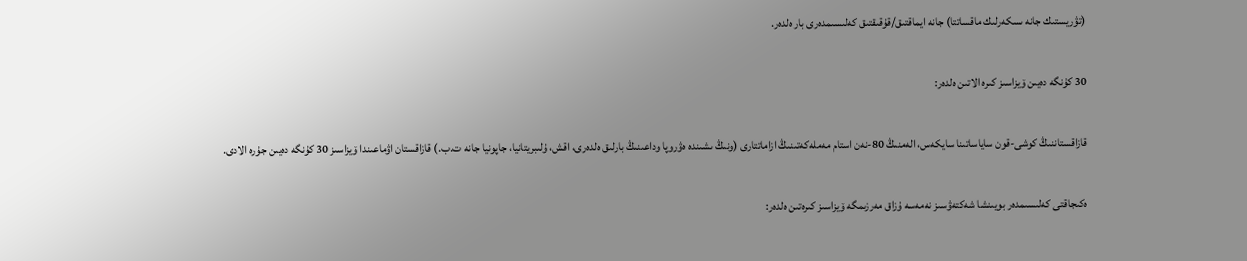(تۋريستىك جانە ىسكەرلىك ماقساتتا) جانە ايماقتىق/قۇقىقتىق كەلىسىمدەرى بار ەلدەر.

30 كۇنگە دەيىن ۆيزاسىز كىرە الاتىن ەلدەر:

قازاقستاننىڭ كوشى-قون ساياساتىنا سايكەس، الەمنىڭ 80-نەن استام مەملەكەتىنىڭ ازاماتتارى (ونىڭ ىشىندە ەۋروپا وداعىنىڭ بارلىق ەلدەرى، اقش، ۇلىبريتانيا، جاپونيا جانە ت.ب.) قازاقستان اۋماعىندا ۆيزاسىز 30 كۇنگە دەيىن جۇرە الادى.

ەكىجاقتى كەلىسىمدەر بويىنشا شەكتەۋسىز نەمەسە ۇزاق مەرزىمگە ۆيزاسىز كىرەتىن ەلدەر: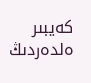كەيبىر ەلدەردىڭ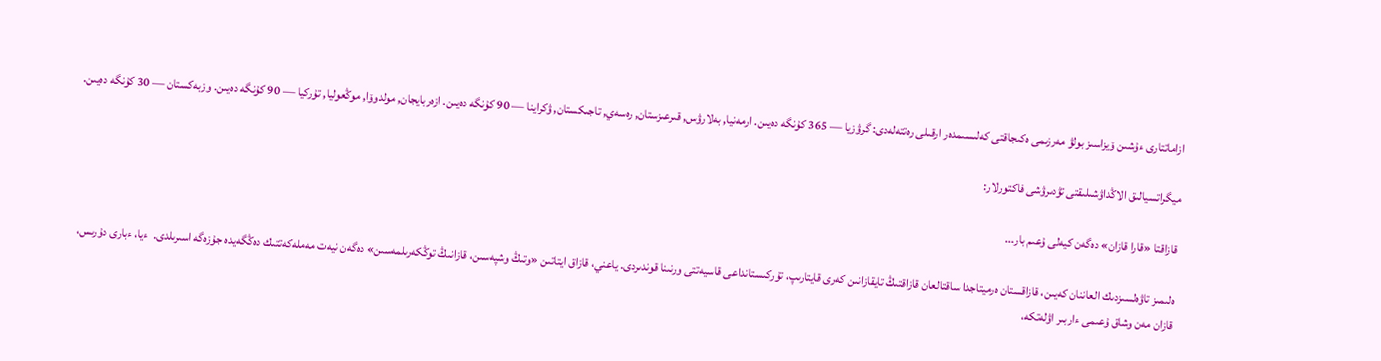ازاماتتارى ءۇشىن ۆيزاسىز بولۋ مەرزىمى ەكىجاقتى كەلىسىمدەر ارقىلى رەتتەلەدى: گرۋزيا — 365 كۇنگە دەيىن. ارمەنيا, بەلارۋس, قىرعىزستان, رەسەي, تاجىكستان, ۋكراينا — 90 كۇنگە دەيىن. ازەربايجان, مولدوۆا, موڭعوليا, تۇركيا — 90 كۇنگە دەيىن. وزبەكستان — 30 كۇنگە دەيىن.

ميگراتسيالىق الاڭداۋشىلىقتى تۋدىرۋشى فاكتورلار:

قازاقتا «قارا قازان» دەگەن كيەلى ۇعىم بار...

ەلىمىز تاۋەلسىزدىك العاننان كەيىن، قازاقستان ەرميتاجدا ساقتالعان قازاقتىڭ تايقازانىن كەرى قايتارىپ، تۇركىستانداعى قاسيەتتى ورنىنا قوندىردى. ياعني، قازاق ايتاتىن «وتىڭ وشپەسىن، قازانىڭ توڭكەرىلمەسىن» دەگەن نيەت مەملەكەتتىك دەڭگەيدە جۇزەگە اسىرىلدى.  ءيا، ءبارى دۇرىس، قازان مەن وشاق ۇعىمى ءاربىر اۋلەتكە،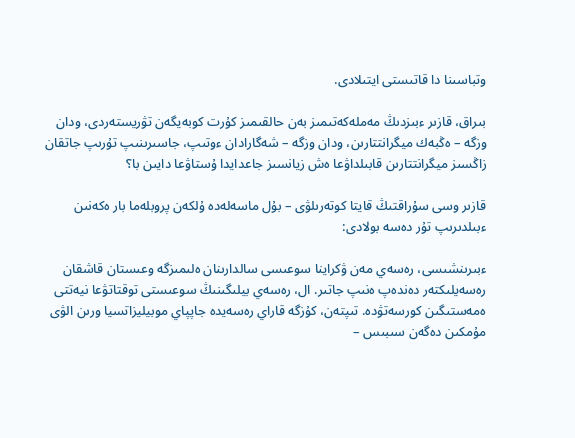وتباسىنا دا قاتىستى ايتىلادى.

بىراق، قازىر ءبىزدىڭ مەملەكەتىمىز بەن حالقىمىز كۇرت كوبەيگەن تۋريستەردى، ودان وزگە – ەڭبەك ميگرانتتارىن، ودان وزگە – شەگارادان ءوتىپ، جاسىرىنىپ تۇرىپ جاتقان زاڭسىز ميگرانتتارىن قابىلداۋعا ەش زيانسىز جاعدايدا ۇستاۋعا دايىن با؟

قازىر وسى سۇراقتىڭ قايتا كوتەرىلۋى – بۇل ماسەلەدە ۇلكەن پروبلەما بار ەكەنىن ءبىلدىرىپ تۇر دەسە بولادى:

ءبىرىنشىسى، رەسەي مەن ۋكراينا سوعىسى سالدارىنان ەلىمىزگە وعىستان قاشقان رەسەيلىكتەر دەندەپ ەنىپ جاتىر. ال، رەسەي بيلىگىنىڭ سوعىستى توقتاتۋعا نيەتتى ەمەستىگىن كورسەتۋدە. تىپتەن، كۇزگە قاراي رەسەيدە جاپپاي موبيليزاتسيا ورىن الۋى مۇمكىن دەگەن سىبىس –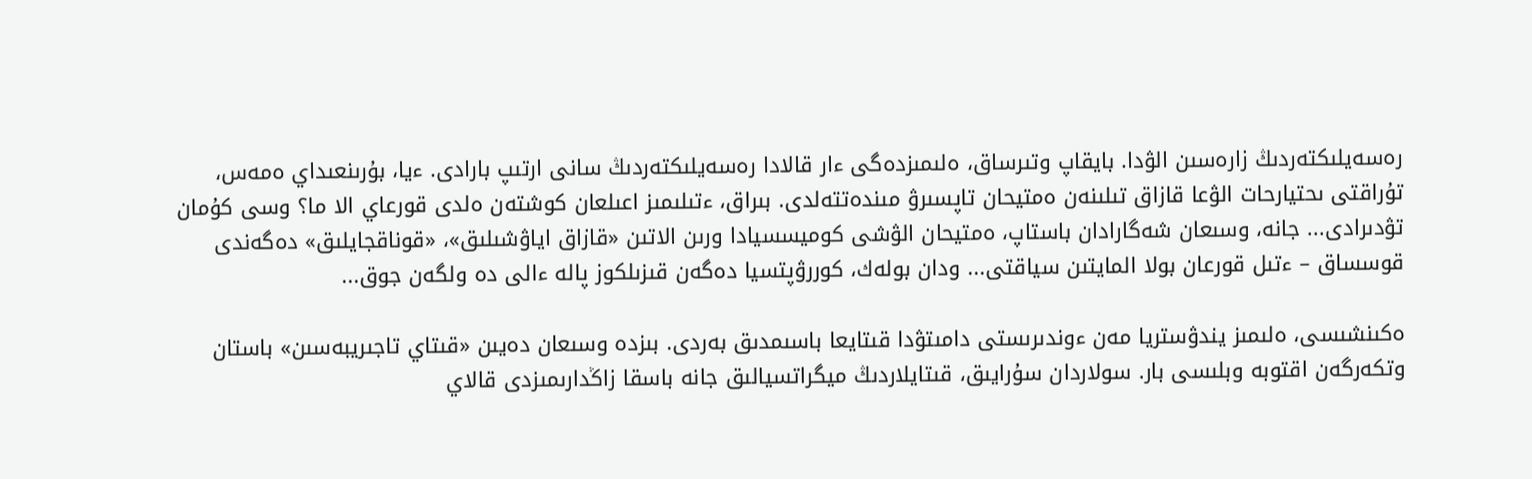رەسەيلىكتەردىڭ زارەسىن الۋدا. بايقاپ وتىرساق، ەلىمىزدەگى ءار قالادا رەسەيلىكتەردىڭ سانى ارتىپ بارادى. ءيا، بۇرىنعىداي ەمەس، تۇراقتى ىحتيارحات الۋعا قازاق تىلىنەن ەمتيحان تاپسىرۋ مىندەتتەلدى. بىراق، ءتىلىمىز اعىلعان كوشتەن ەلدى قورعاي الا ما؟ وسى كۇمان تۋدىرادى... جانە، وسىعان شەگارادان باستاپ، ەمتيحان الۋشى كوميسسيادا ورىن الاتىن «قازاق اياۋشىلىق»، «قوناقجايلىق» دەگەندى قوسساق – ءتىل قورعان بولا المايتىن سياقتى... ودان بولەك، كوررۋپتسيا دەگەن قىزىلكوز پالە ءالى دە ولگەن جوق...

ەكىنشىسى، ەلىمىز يندۋستريا مەن ءوندىرىستى دامىتۋدا قىتايعا باسىمدىق بەردى. بىزدە وسىعان دەيىن «قىتاي تاجىريبەسىن» باستان وتكەرگەن اقتوبە وبلىسى بار. سولاردان سۇرايىق، قىتايلاردىڭ ميگراتسيالىق جانە باسقا زاڭدارىمىزدى قالاي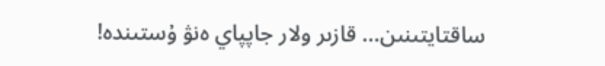ساقتايتىنىن... قازىر ولار جاپپاي ەنۋ ۇستىندە!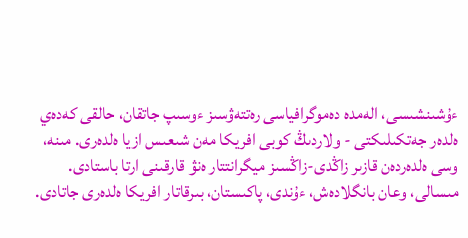ءۇشىنشىسى، الەمدە دەموگرافياسى رەتتەۋسىز ءوسىپ جاتقان، حالقى كەدەي ەلدەر جەتكىلىكتى ‑ ولاردىڭ كوبى افريكا مەن شىعىس ازيا ەلدەرى. مىنە، وسى ەلدەردەن قازىر زاڭدى‑زاڭسىز ميگرانتتار ەنۋ قارقىنى ارتا باستادى. مىسالى، وعان بانگلادەش، ءۇندى، پاكىستان، بىرقاتار افريكا ەلدەرى جاتادى.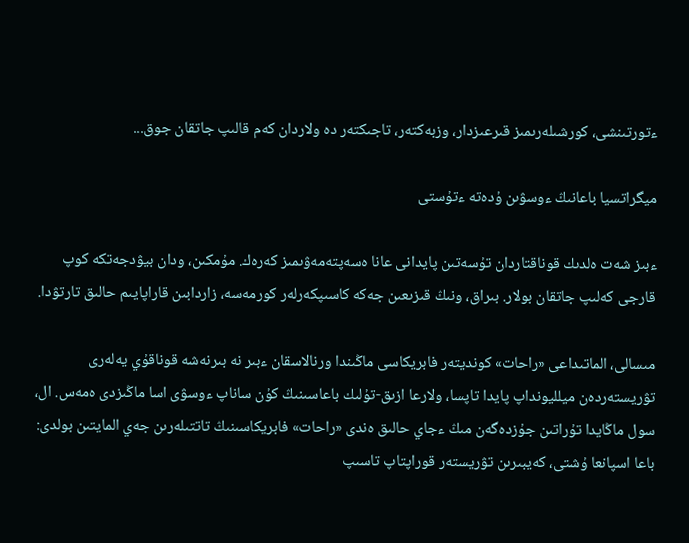ءتورتىنشى، كورشىلەرىمىز قىرعىزدار، وزبەكتەر، تاجىكتەر دە ولاردان كەم قالىپ جاتقان جوق...

ميگراتسيا باعانىڭ ءوسۋىن ۇدەتە ءتۇستى

ءبىز شەت ەلدىك قوناقتاردان تۇسەتىن پايدانى عانا ەسەپتەمەۋىمىز كەرەك. مۇمكىن، ودان بيۋدجەتكە كوپ قارجى كەلىپ جاتقان بولار. بىراق، ونىڭ قىزىعىن جەكە كاسىپكەرلەر كورمەسە، زاردابىن قاراپايىم حالىق تارتۋدا.

مىسالى، الماتىداعى «راحات» كونديتەر فابريكاسى ماڭىندا ورنالاسقان ءبىر نە بىرنەشە قوناقۇي يەلەرى تۋريستەردەن ميلليونداپ پايدا تاپسا، ولارعا ازىق‑تۇلىك باعاسىنىڭ كۇن ساناپ ءوسۋى اسا ماڭىزدى ەمەس. ال، سول ماڭايدا تۇراتىن جۇزدەگەن مىڭ ءجاي حالىق ەندى «راحات» فابريكاسىنىڭ تاتتىلەرىن جەي المايتىن بولدى: باعا اسپانعا ۇشتى، كەيبىرىن تۋريستەر قوراپتاپ تاسىپ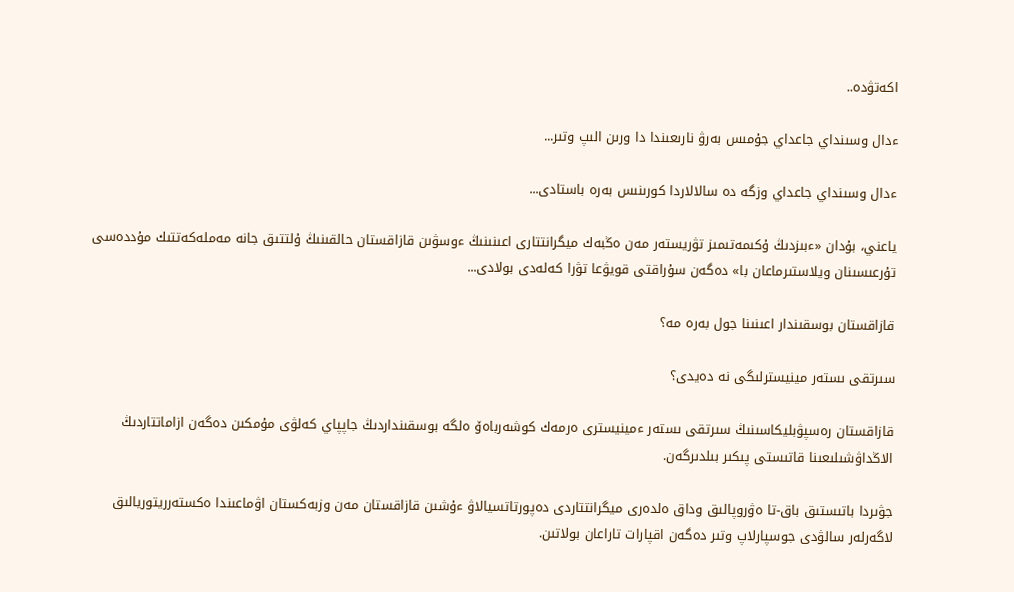اكەتۋدە..

ءدال وسىنداي جاعداي جۇمىس بەرۋ نارىعىندا دا ورىن الىپ وتىر...

ءدال وسىنداي جاعداي وزگە دە سالالاردا كورىنىس بەرە باستادى...

ياعني، بۇدان «ءبىزدىڭ ۇكىمەتىمىز تۋريستەر مەن ەڭبەك ميگرانتتارى اعىنىنىڭ ءوسۋىن قازاقستان حالقىنىڭ ۇلتتىق جانە مەملەكەتتىك مۇددەسى تۇرعىسىنان ويلاستىرماعان با» دەگەن سۇراقتى قويۋعا تۋرا كەلەدى بولادى...

قازاقستان بوسقىندار اعىنىنا جول بەرە مە؟

سىرتقى ىستەر مينيسترلىگى نە دەيدى؟

قازاقستان رەسپۋبليكاسىنىڭ سىرتقى ىستەر ءمينيسترى ەرمەك كوشەرباەۆ ەلگە بوسقىنداردىڭ جاپپاي كەلۋى مۇمكىن دەگەن ازاماتتاردىڭ الاڭداۋشىلىعىنا قاتىستى پىكىر بىلدىرگەن.

جۋىردا باتىستىق باق-تا ەۋروپالىق وداق ەلدەرى ميگرانتتاردى دەپورتاتسيالاۋ ءۇشىن قازاقستان مەن وزبەكستان اۋماعىندا ەكستەرريتوريالىق لاگەرلەر سالۋدى جوسپارلاپ وتىر دەگەن اقپارات تاراعان بولاتىن.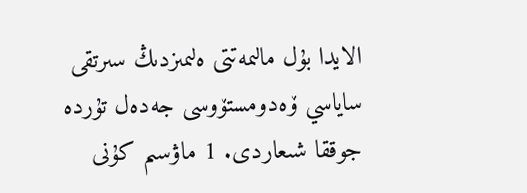الايدا بۇل مالىمەتتى ەلىمىزدىڭ سىرتقى ساياسي ۆەدومستۆوسى جەدەل تۇردە جوققا شىعاردى. 1 ماۋسىم كۇنى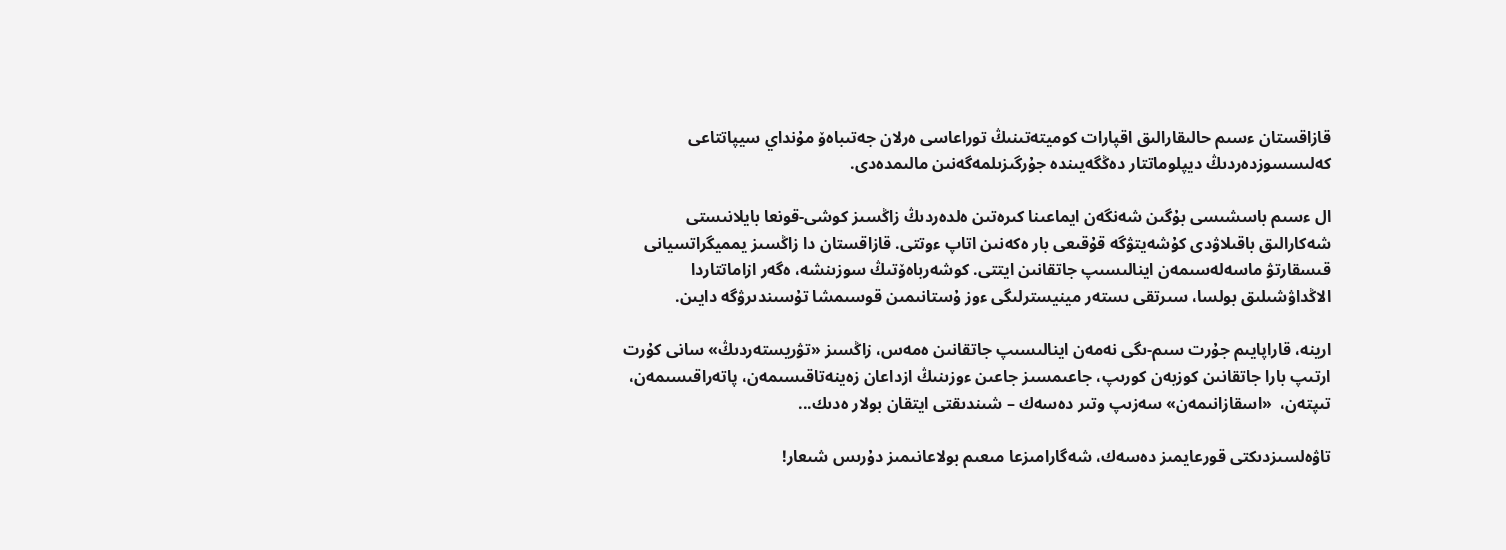قازاقستان ءسىم حالىقارالىق اقپارات كوميتەتىنىڭ توراعاسى ەرلان جەتىباەۆ مۇنداي سيپاتتاعى كەلىسسوزدەردىڭ ديپلوماتتار دەڭگەيىندە جۇرگىزىلمەگەنىن مالىمدەدى.

ال ءسىم باسشىسى بۇگىن شەنگەن ايماعىنا كىرەتىن ەلدەردىڭ زاڭسىز كوشى-قونعا بايلانىستى شەكارالىق باقىلاۋدى كۇشەيتۋگە قۇقىعى بار ەكەنىن اتاپ ءوتتى. قازاقستان دا زاڭسىز يمميگراتسيانى قىسقارتۋ ماسەلەسىمەن اينالىسىپ جاتقانىن ايتتى. كوشەرباەۆتىڭ سوزىنشە، ەگەر ازاماتتاردا الاڭداۋشىلىق بولسا، سىرتقى ىستەر مينيسترلىگى ءوز ۇستانىمىن قوسىمشا تۇسىندىرۋگە دايىن.

ارينە، قاراپايىم جۇرت سىم‑ىگى نەمەن اينالىسىپ جاتقانىن ەمەس، زاڭسىز «تۋريستەردىڭ» سانى كۇرت ارتىپ بارا جاتقانىن كوزبەن كورىپ، جاعىمسىز جاعىن ءوزىنىڭ ازداعان زەينەتاقىسىمەن، پاتەراقىسىمەن، تىپتەن،  «اسقازانىمەن» سەزىپ وتىر دەسەك – شىندىقتى ايتقان بولار ەدىك...

تاۋەلسىزدىكتى قورعايمىز دەسەك، شەگارامىزعا مىعىم بولاعانىمىز دۇرىس شىعار!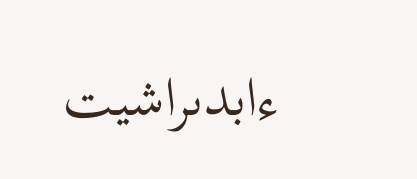ءابدىراشيت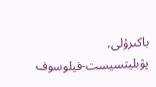باكىرۇلى، پۋبليتسيست‑فيلوسوف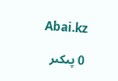Abai.kz

0 پىكىر